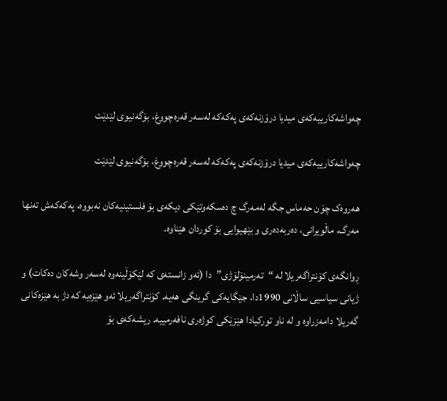چەواشەکارییەکەی میدیا درۆزنەکەی پەکەکە لەسەر قەرەچووغ، بۆگەنیوی لێدێت

چەواشەکارییەکەی میدیا درۆزنەکەی پەکەکە لەسەر قەرەچووغ، بۆگەنیوی لێدێت

هەروەک چۆن حەماس جگە لەمەرگ چ دەسکەوتێکی دیکەی بۆ فلستینیەکان نەبووە، پەکەکەش تەنها مەرگ، ماڵویرانی، دەربەدەری و بێهیوایی بۆ کوردان هێناوە.

ڕوانگەی کۆنتراگەریلا لە “تەرمینۆلۆژی”دا (ئەو زانستەی کە لێکۆڵینەوە لەسەر وشەکان دەکات) و ژیانی سیاسیی ساڵانی 1990دا، جێگایەکی گرینگی هەیە. کۆنتراگەریلا ئەو هێزەیە کە دژ بە هێزەکانی گەریلا دامەزراوە و لە ناو تورکیادا هێزێکی کوژەری نافەرمییە. ریشەکەی بۆ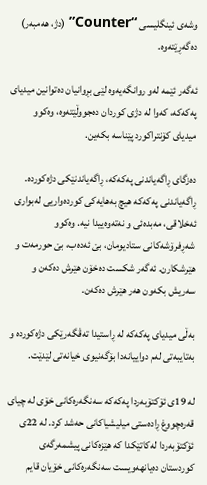وشەی ئینگلیسی “Counter” (دژ، هەمبەر) دەگەڕێتەوە.

ئەگەر ئێمە لەو روانگەیەوە لێی بڕوانیان دەتوانین میدیای پەکەکە، کەوا لە دژی کوردان دەجووڵێتەوە، وەکوو میدیای کۆنتراکورد پێناسە بکەین.

دەزگای ڕاگەیاندنی پەکەکە، ڕاگەیاندنێکی دژەکوردە. ڕاگەیاندنی پەکەکە هیچ بەهایەکی کوردەواریی لەبواری ئەخلاقی، مەبدەئی و نەتەوەییدا نیە. وەکوو شەڕفرۆشەکانی ستادیومان، بێ ئەدەب، بێ حورمەت و هێرشکارن. ئەگەر شکست دەخۆن هێرش دەکەن و سەریش بکەون هەر هێرش دەکەن.

بەڵی میدیای پەکەکە لە ڕاستیدا تەڤگەرێکی دژەکوردە و بەتایبەتی لەم دواییانەدا بۆگەنیوی خیانەتی لێدێت.

لە 19ی ئۆکتۆبەردا پەکەکە سەنگەرەکانی خۆی لە چیای قەرەچووغ ڕادەستی میلیشیاکانی حەشد کرد. لە 22ی ئۆکتۆبەردا لەکاتێکدا کە هێزەکانی پیشمەرگەی کوردستان دەیانهەویست سەنگەرەکانی خۆیان قایم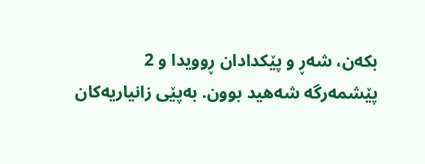بکەن، شەڕ و پێکدادان ڕوویدا و 2 پێشمەرگە شەهید بوون. بەپێی زانیاریەکان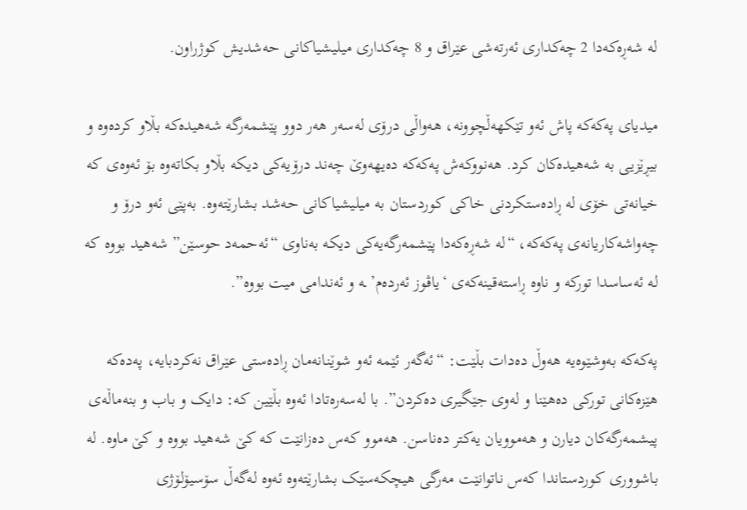لە شەڕەکەدا 2 چەکداری ئەرتەشی عێراق و 8 چەکداری میلیشیاکانی حەشدیش کوژراون.

میدیای پەکەکە پاش ئەو تێکهەڵچوونە، هەواڵی درۆی لەسەر هەر دوو پێشمەرگە شەهیدەکە بڵاو کردەوە و بیڕێزیی بە شەهیدەکان کرد. هەنووکەش پەکەکە دەیهەوێ چەند درۆیەکی دیکە بڵاو بکاتەوە بۆ ئەوەی کە خیانەتی خۆی لە ڕادەستکردنی خاکی کوردستان بە میلیشیاکانی حەشد بشارێتەوە. بەپێی ئەو درۆ و چەواشەکاریانەی پەکەکە، “لە شەڕەکەدا پێشمەرگەیەکی دیکە بەناوی “ئەحمەد حوسێن” شەهید بووە کە لە ئەساسدا تورکە و ناوە ڕاستەقینەکەی ‘یاڤوز ئەردەم’ـە و ئەندامی میت بووە”.

پەکەکە بەوشێوەیە هەوڵ دەدات بڵێت: “ئەگەر ئێمە ئەو شوێنانەمان ڕادەستی عێراق نەکردبایە، پەدەکە هێزەکانی تورکی دەهێنا و لەوی جێگیری دەکردن”. با لەسەرەتادا ئەوە بڵێین کە: دایک و باب و بنەماڵەی پیشمەرگەکان دیارن و هەموویان یەکتر دەناسن. هەموو کەس دەزانێت کە کێ شەهید بووە و کێ ماوە. لە باشووری کوردستاندا کەس ناتوانێت مەرگی هیچکەسێک بشارێتەوە ئەوە لەگەڵ سۆسیۆلۆژی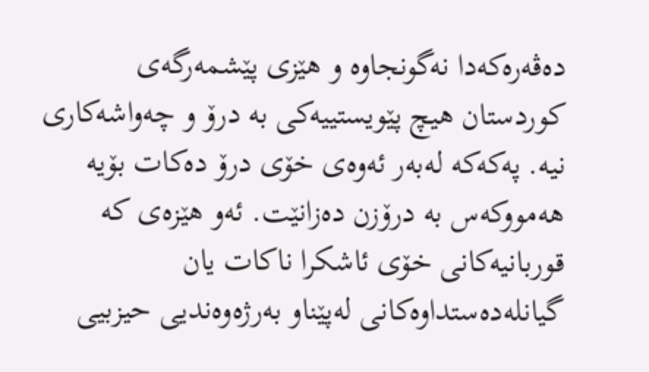دەڤەرەکەدا نەگونجاوە و هێزی پێشمەرگەی کوردستان هیچ پێویستییەکی بە درۆ و چەواشەکاری نیە. پەکەکە لەبەر ئەوەی خۆی درۆ دەکات بۆیە هەمووکەس بە درۆزن دەزانێت. ئەو هێزەی کە قوربانیەکانی خۆی ئاشکرا ناکات یان گیانلەدەستداوەکانی لەپێناو بەرژەوەندیی حیزبیی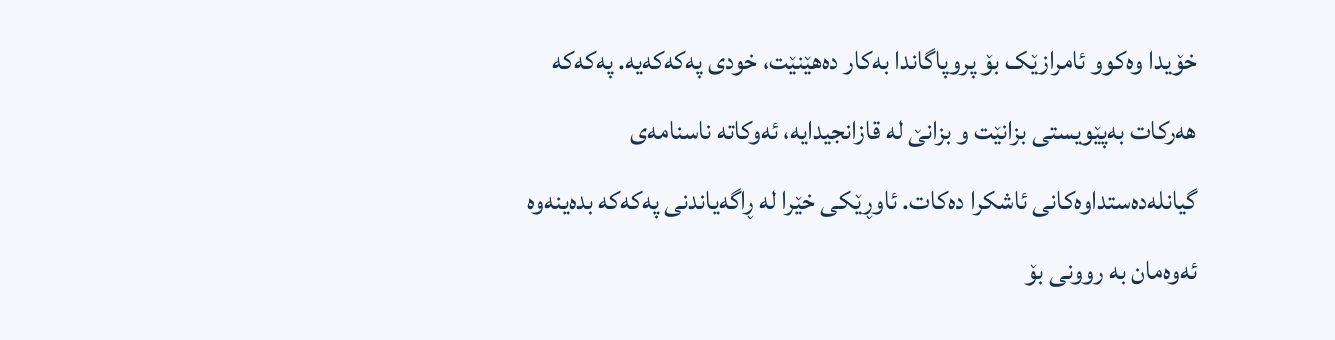خۆیدا وەکوو ئامرازێک بۆ پروپاگاندا بەکار دەهێنێت، خودی پەکەکەیە. پەکەکە هەرکات بەپێویستی بزانێت و بزانێ لە قازانجیدایە، ئەوکاتە ناسنامەی گیانلەدەستداوەکانی ئاشکرا دەکات. ئاوڕێکی خێرا لە ڕاگەیاندنی پەکەکە بدەینەوە ئەوەمان بە روونی بۆ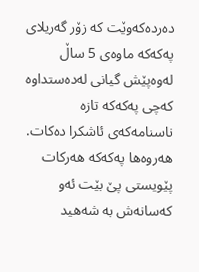دەردەکەوێت کە زۆر گەریلای پەکەکە ماوەی 5 ساڵ لەوەپێش گیانی لەدەستداوە کەچی پەکەکە تازە ناسنامەکەی ئاشکرا دەکات. هەروەها پەکەکە هەرکات پێویستی پێ بێت ئەو کەسانەش بە شەهید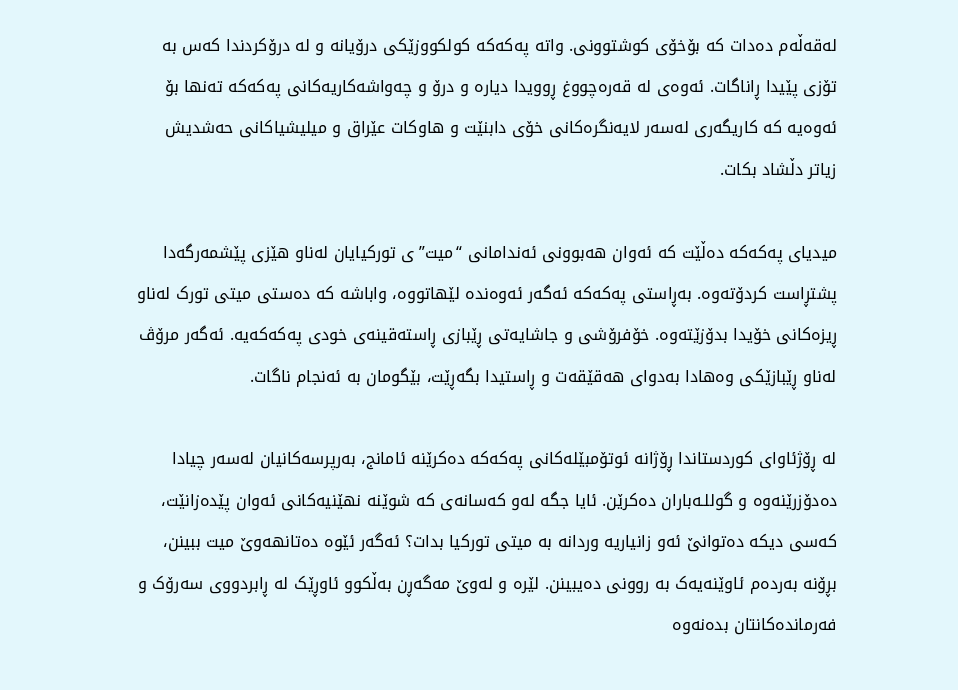لەقەڵەم دەدات کە بۆخۆی کوشتوونی. واتە پەکەکە کولکووزێکی درۆیانە و لە درۆکردندا کەس بە تۆزی پێیدا ڕاناگات. ئەوەی لە قەرەچووغ ڕوویدا دیارە و درۆ و چەواشەکاریەکانی پەکەکە تەنها بۆ ئەوەیە کە کاریگەری لەسەر لایەنگرەکانی خۆی دابنێت و هاوکات عێراق و میلیشیاکانی حەشدیش زیاتر دڵشاد بکات.

میدیای پەکەکە دەڵێت کە ئەوان هەبوونی ئەندامانی “میت”ی تورکیایان لەناو هێزی پێشمەرگەدا پشتڕاست کردۆتەوە. بەڕاستی پەکەکە ئەگەر ئەوەندە لێهاتووە، واباشە کە دەستی میتی تورک لەناو ڕیزەکانی خۆیدا بدۆزێتەوە. خۆفرۆشی و جاشایەتی ڕێبازی ڕاستەقینەی خودی پەکەکەیە. ئەگەر مرۆڤ لەناو ڕێبازێکی وەهادا بەدوای هەقێقەت و ڕاستیدا بگەڕێت، بێگومان بە ئەنجام ناگات.

لە ڕۆژئاوای کوردستاندا ڕۆژانە ئوتۆمبێلەکانی پەکەکە دەکرێنە ئامانج، بەرپرسەکانیان لەسەر چیادا دەدۆزرێنەوە و گوللـەباران دەکرێن. ئایا جگە لەو کەسانەی کە شوێنە نهێنیەکانی ئەوان پێدەزانێت، کەسی دیکە دەتوانێ ئەو زانیاریە وردانە بە میتی تورکیا بدات؟ ئەگەر ئێوە دەتانهەوێ میت ببینن، بڕۆنە بەردەم ئاوێنەیەک بە روونی دەیبینن. لێرە و لەوێ مەگەڕن بەڵکوو ئاوڕێک لە ڕابردووی سەرۆک و فەرماندەکانتان بدەنەوە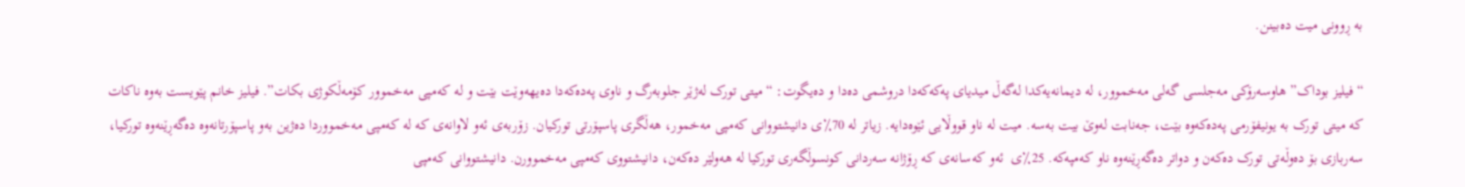بە ڕوونی میت دەبینن.

“فیلیز بوداک” هاوسەرۆکی مەجلسی گەلی مەخموور، لە دیمانەیەکدا لەگەڵ میدیای پەکەکەدا دروشمی دەدا و دەیگوت: “میتی تورک لەژێر جلوبەرگ و ناوی پەدەکەدا دەیهەوێت بێت و لە کەمپی مەخموور کۆمەڵکوژی بکات”. فیلیز خانم پێویست بەوە ناکات کە میتی تورک بە یونیفۆرمی پەدەکەوە بێت، جەنابت لەوێ بیت بەسە. میت لە ناو قووڵایی ئێوەدایە. زیاتر لە 70٪ی دانیشتووانی کەمپی مەخمور، هەڵگری پاسپۆرتی تورکیان. زۆربەی ئەو لاوانەی کە لە کەمپی مەخمووردا دەژین بەو پاسپۆرتانەوە دەگەڕێنەوە تورکیا، سەربازی بۆ دەوڵەتی تورک دەکەن و دواتر دەگەڕێنەوە ناو کەمپەکە. 25٪ی  ئەو کەسانەی کە ڕۆژانە سەردانی کونسوڵگەری تورکیا لە هەولێر دەکەن، دانیشتووی کەمپی مەخموورن. دانیشتووانی کەمپی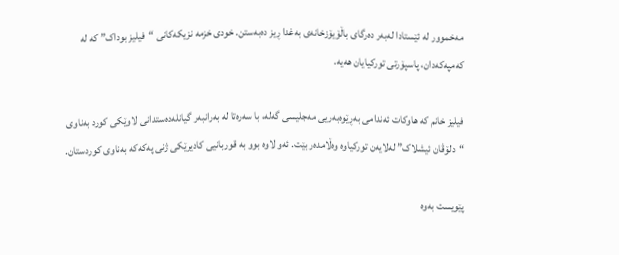مەخموور لە ئێستادا لەبەر دەرگای باڵۆیۆزخانەی بەغدا ڕیز دەبەستن. خودی خزمە نزیکەکانی “فیلیز بوداک” کە لە کەمپەکەدان، پاسپۆرتی تورکیایان هەیە.

فیلیز خانم کە هاوکات ئەندامی بەڕێوەبەریی مەجلیسی گەلە، با سەرەتا لە بەرانبەر گیانلەدەستدانی لاوێکی کورد بەناوی “دلۆڤان ئیشلاک” لەلایەن تورکیاوە وەڵامدەر بێت. ئەو لاوە بوو بە قوربانیی کادیرێکی ژنی پەکەکە بەناوی کوردستان.

پێویست بەوە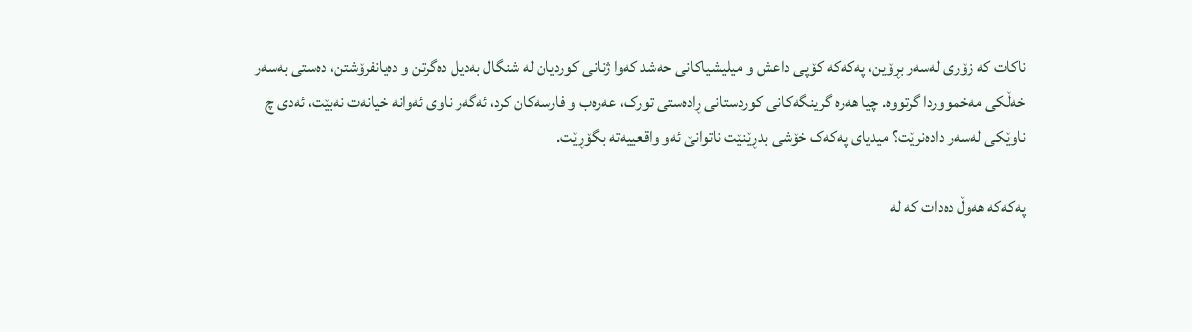ناکات کە زۆری لەسەر بڕۆین، پەکەکە کۆپی داعش و میلیشیاکانی حەشد کەوا ژنانی کوردیان لە شنگال بەدیل دەگرتن و دەیانفرۆشتن، دەستی بەسەر خەڵکی مەخمووردا گرتووە. چیا هەرە گرینگەکانی کوردستانی ڕادەستی تورک، عەرەب و فارسەکان کرد، ئەگەر ناوی ئەوانە خیانەت نەبێت، ئەدی چ ناوێکی لەسەر دادەنرێت؟ میدیای پەکەک خۆشی بدڕێنێت ناتوانێ ئەو واقعییەتە بگۆڕێت.

پەکەکە هەوڵ دەدات کە لە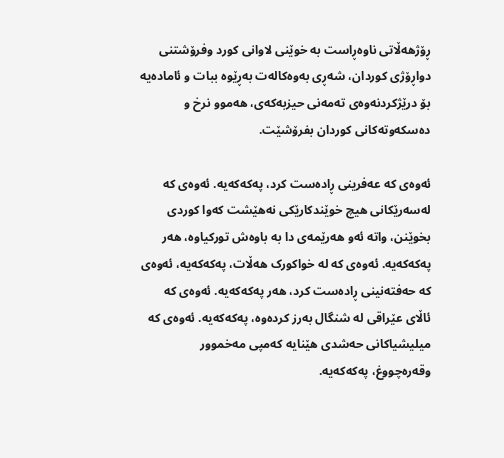ڕۆژهەڵاتی ناوەڕاست بە خوێنی لاوانی کورد وفرۆشتنی دواڕۆژی کوردان، شەڕی بەوەکالەت بەڕێوە ببات و ئامادەیە بۆ درێژکردنەوەی تەمەنی حیزبەکەی، هەموو نرخ و دەسکەوتەکانی کوردان بفرۆشێت.

ئەوەی کە عەفرینی ڕادەست کرد، پەکەکەیە. ئەوەی کە لەسەرێکانی هیچ خوێندکارێکی نەهێشت کەوا کوردی بخوێنن، واتە ئەو هەرێمەی دا بە باوەش تورکیاوە، هەر پەکەکەیە. ئەوەی کە لە خواکورک هەڵات، پەکەکەیە، ئەوەی کە حەفتەنینی ڕادەست کرد، هەر پەکەکەیە. ئەوەی کە ئاڵای عێراقی لە شنگال بەرز کردەوە، پەکەکەیە. ئەوەی کە میلیشیاکانی حەشدی هێنایە کەمپی مەخموور وقەرەچووغ، پەکەکەیە.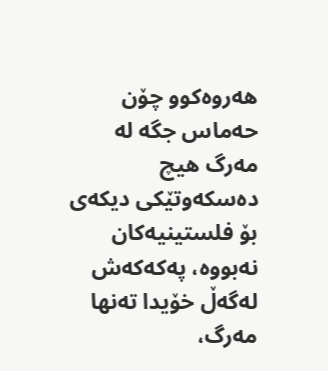هەروەکوو چۆن حەماس جگە لە مەرگ هیچ دەسکەوتێکی دیکەی بۆ فلستینیەکان نەبووە، پەکەکەش لەگەڵ خۆیدا تەنها مەرگ،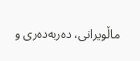ماڵویرانی، دەربەدەری و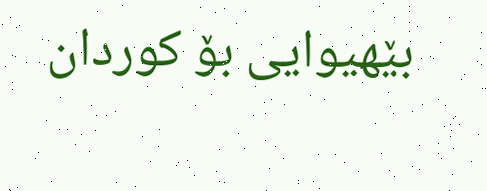بێهیوایی بۆ کوردان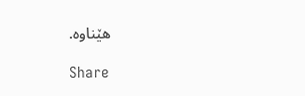هێناوە.

Share